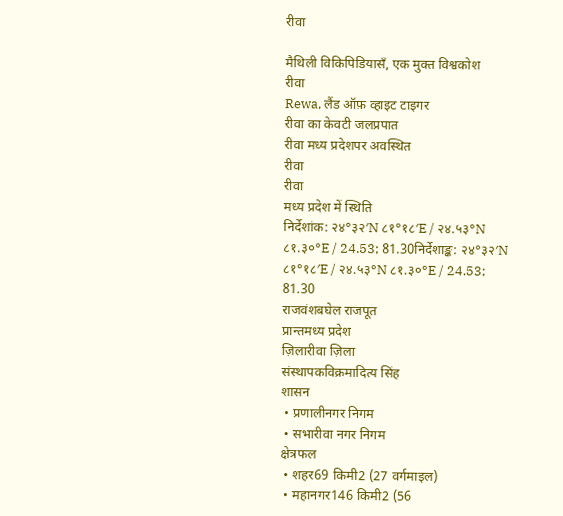रीवा

मैथिली विकिपिडियासँ, एक मुक्त विश्वकोश
रीवा
Rewa, लैंड ऑफ़ व्हाइट टाइगर
रीवा का केवटी जलप्रपात
रीवा मध्य प्रदेशपर अवस्थित
रीवा
रीवा
मध्य प्रदेश में स्थिति
निर्देशांक: २४°३२′N ८१°१८′E / २४.५३°N ८१.३०°E / 24.53; 81.30निर्देशाङ्क: २४°३२′N ८१°१८′E / २४.५३°N ८१.३०°E / 24.53; 81.30
राजवंशबघेल राजपूत
प्रान्तमध्य प्रदेश
ज़िलारीवा ज़िला
संस्थापकविक्रमादित्य सिंह
शासन
 • प्रणालीनगर निगम
 • सभारीवा नगर निगम
क्षेत्रफल
 • शहर69 किमी2 (27 वर्गमाइल)
 • महानगर146 किमी2 (56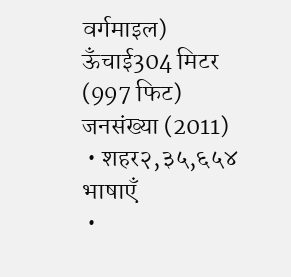वर्गमाइल)
ऊँचाई304 मिटर (997 फिट)
जनसंख्या (2011)
 • शहर२,३५,६५४
भाषाएँ
 •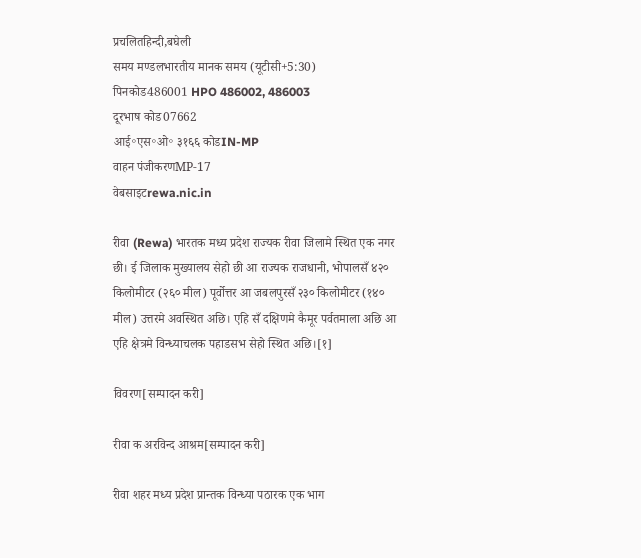प्रचलितहिन्दी,बघेली
समय मण्डलभारतीय मानक समय (यूटीसी+5:30)
पिनकोड486001 HPO 486002, 486003
दूरभाष कोड07662
आई॰एस॰ओ॰ ३१६६ कोडIN-MP
वाहन पंजीकरणMP-17
वेबसाइटrewa.nic.in

रीवा (Rewa) भारतक मध्य प्रदेश राज्यक रीवा जिलामे स्थित एक नगर छी। ई जिलाक मुख्यालय सेहो छी आ राज्यक राजधानी, भोपालसँ ४२० किलोमीटर (२६० मील) पूर्वोत्तर आ जबलपुरसँ २३० किलोमीटर (१४० मील) उत्तरमे अवस्थित अछि। एहि सँ दक्षिणमे कैमूर पर्वतमाला अछि आ एहि क्षेत्रमे विन्ध्याचलक पहाडसभ सेहो स्थित अछि।[१]

विवरण[सम्पादन करी]

रीवा क अरविन्द आश्रम[सम्पादन करी]

रीवा शहर मध्य प्रदेश प्रान्तक विन्ध्या पठारक एक भाग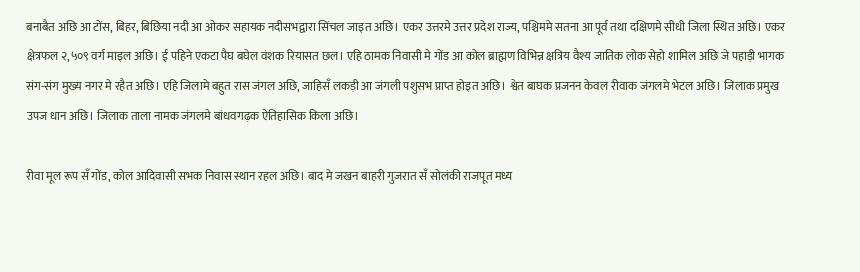बनाबैत अछि आ टोंस, बिहर, बिछिया नदी आ ओकर सहायक नदीसभद्वारा सिंचल जाइत अछि। एकर उत्तरमे उत्तर प्रदेश राज्य, पश्चिममे सतना आ पूर्व तथा दक्षिणमे सीधी जिला स्थित अछि। एकर क्षेत्रफल २,५०९ वर्ग माइल अछि। ई पहिने एकटा पैघ बघेल वंशक रियासत छल। एहि ठामक निवासी मे गोंड आ कोल ब्राह्मण विभिन्न क्षत्रिय वैश्य जातिक लोक सेहो शामिल अछि जे पहाड़ी भागक संग-संग मुख्य नगर मे रहैत अछि। एहि जिलामे बहुत रास जंगल अछि, जाहिसँ लकड़ी आ जंगली पशुसभ प्राप्त होइत अछि। श्वेत बाघक प्रजनन केवल रीवाक जंगलमे भेटल अछि। जिलाक प्रमुख उपज धान अछि। जिलाक ताला नामक जंगलमे बांधवगढ़क ऐतिहासिक किला अछि।

रीवा मूल रूप सँ गोंड, कोल आदिवासी सभक निवास स्थान रहल अछि। बाद मे जखन बाहरी गुजरात सँ सोलंकी राजपूत मध्य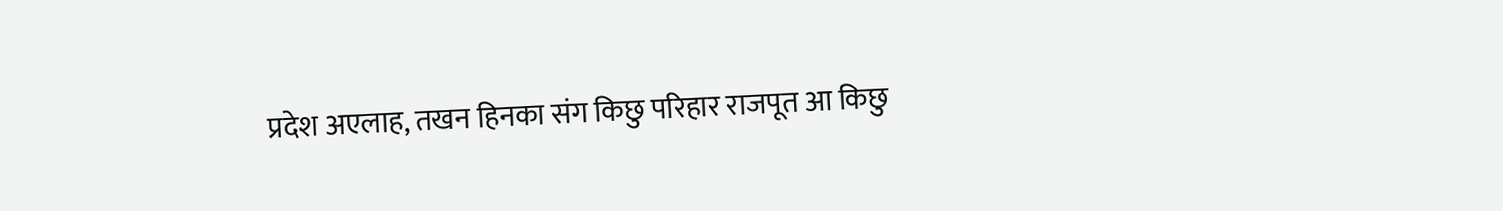प्रदेश अएलाह, तखन हिनका संग किछु परिहार राजपूत आ किछु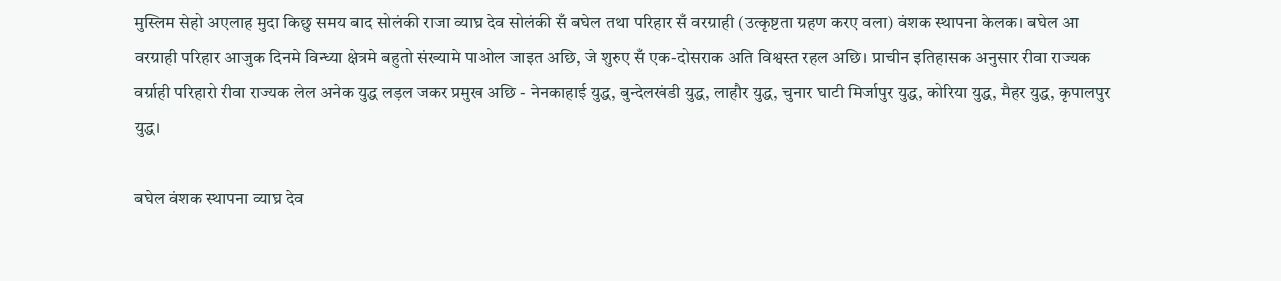मुस्लिम सेहो अएलाह मुदा किछु समय बाद सोलंकी राजा व्याघ्र देव सोलंकी सँ बघेल तथा परिहार सँ वरग्राही (उत्कृष्टता ग्रहण करए वला) वंशक स्थापना केलक। बघेल आ वरग्राही परिहार आजुक दिनमे विन्ध्या क्षेत्रमे बहुतो संख्यामे पाओल जाइत अछि, जे शुरुए सँ एक-दोसराक अति विश्वस्त रहल अछि। प्राचीन इतिहासक अनुसार रीवा राज्यक वर्ग्राही परिहारो रीवा राज्यक लेल अनेक युद्ध लड़ल जकर प्रमुख अछि - नेनकाहाई युद्ध, बुन्देलखंडी युद्ध, लाहौर युद्ध, चुनार घाटी मिर्जापुर युद्ध, कोरिया युद्ध, मैहर युद्ध, कृपालपुर युद्ध।

बघेल वंशक स्थापना व्याघ्र देव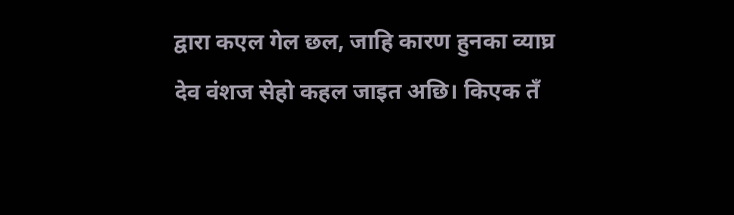द्वारा कएल गेल छल, जाहि कारण हुनका व्याघ्र देव वंशज सेहो कहल जाइत अछि। किएक तँ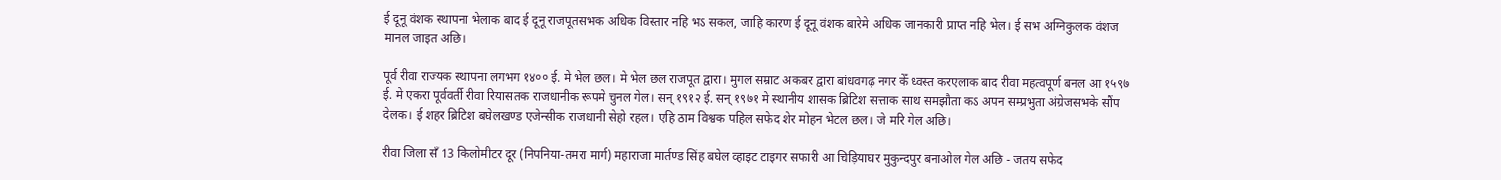ई दूनू वंशक स्थापना भेलाक बाद ई दूनू राजपूतसभक अधिक विस्तार नहि भऽ सकल, जाहि कारण ई दूनू वंशक बारेमे अधिक जानकारी प्राप्त नहि भेल। ई सभ अग्निकुलक वंशज मानल जाइत अछि।

पूर्व रीवा राज्यक स्थापना लगभग १४०० ई. मे भेल छल। मे भेल छल राजपूत द्वारा। मुगल सम्राट अकबर द्वारा बांधवगढ़ नगर केँ ध्वस्त करएलाक बाद रीवा महत्वपूर्ण बनल आ १५९७ ई. मे एकरा पूर्ववर्ती रीवा रियासतक राजधानीक रूपमे चुनल गेल। सन् १९१२ ई. सन् १९७१ मे स्थानीय शासक ब्रिटिश सत्ताक साथ समझौता कऽ अपन सम्प्रभुता अंग्रेजसभके सौंप देलक। ई शहर ब्रिटिश बघेलखण्ड एजेन्सीक राजधानी सेहो रहल। एहि ठाम विश्वक पहिल सफेद शेर मोहन भेटल छल। जे मरि गेल अछि।

रीवा जिला सँ 13 किलोमीटर दूर (निपनिया-तमरा मार्ग) महाराजा मार्तण्ड सिंह बघेल व्हाइट टाइगर सफारी आ चिड़ियाघर मुकुन्दपुर बनाओल गेल अछि - जतय सफेद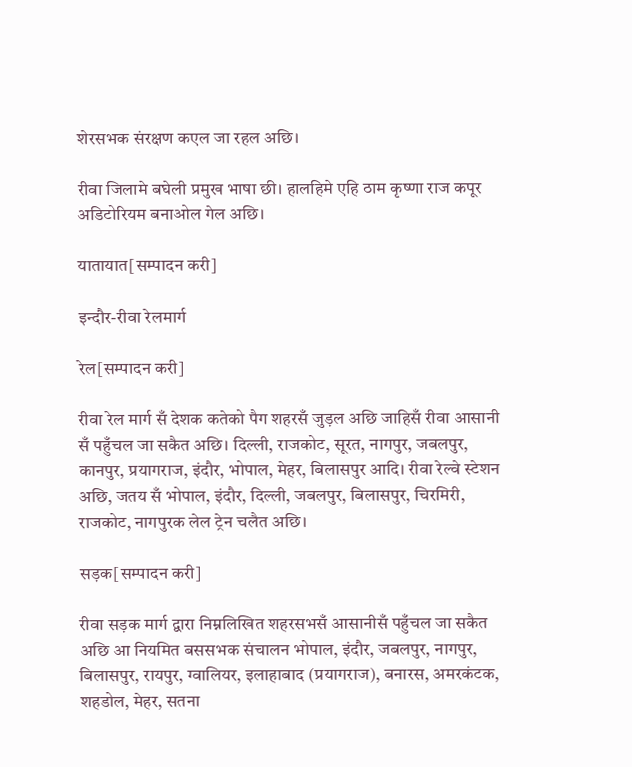शेरसभक संरक्षण कएल जा रहल अछि।

रीवा जिलामे बघेली प्रमुख भाषा छी। हालहिमे एहि ठाम कृष्णा राज कपूर अडिटोरियम बनाओल गेल अछि।

यातायात[सम्पादन करी]

इन्दौर-रीवा रेलमार्ग

रेल[सम्पादन करी]

रीवा रेल मार्ग सँ देशक कतेको पैग शहरसँ जुड़ल अछि जाहिसँ रीवा आसानी सँ पहुँचल जा सकैत अछि। दिल्ली, राजकोट, सूरत, नागपुर, जबलपुर, कानपुर, प्रयागराज, इंदौर, भोपाल, मेहर, बिलासपुर आदि। रीवा रेल्वे स्टेशन अछि, जतय सँ भोपाल, इंदौर, दिल्ली, जबलपुर, बिलासपुर, चिरमिरी, राजकोट, नागपुरक लेल ट्रेन चलैत अछि।

सड़क[सम्पादन करी]

रीवा सड़क मार्ग द्वारा निम्नलिखित शहरसभसँ आसानीसँ पहुँचल जा सकैत अछि आ नियमित बससभक संचालन भोपाल, इंदौर, जबलपुर, नागपुर, बिलासपुर, रायपुर, ग्वालियर, इलाहाबाद (प्रयागराज), बनारस, अमरकंटक, शहडोल, मेहर, सतना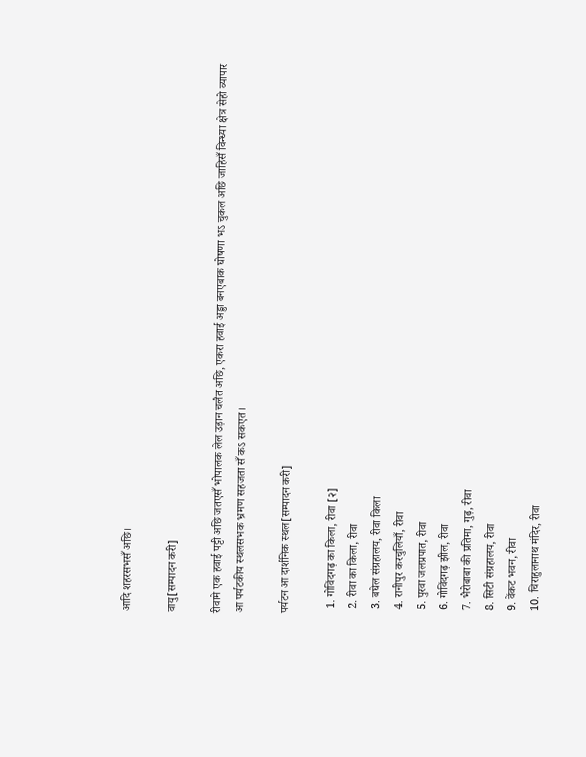आदि शहरसभसँ अछि।

वायु[सम्पादन करी]

रीवामे एक हवाई पट्टी अछि जतएसँ भोपालक लेल उड़ान चलैत अछि, एकरा हवाई अड्डा बनएबाक घोषणा भऽ चुकल अछि जाहिसँ विन्ध्या क्षेत्र सेहो व्यापार आ पर्यटकीय स्थलसभक भ्रमण सहजता सँ कऽ सकएत।

पर्यटन आ दार्शनिक स्थल[सम्पादन करी]

  1. गोविंदगढ़ का किला, रीवा [२]
  2. रीवा का किला, रीवा
  3. बघेल संग्रहालय, रीवा किला
  4. रानीपुर करचुलियाँ, रीवा
  5. पुरवा जलप्रपात, रीवा
  6. गोविंदगढ़ झील, रीवा
  7. भैरोबाबा की प्रतिमा, गुढ़, रीवा
  8. सिटी संग्रहालय, रीवा
  9. वेंकट भवन, रीवा
  10. चिराहुलानाथ मंदिर, रीवा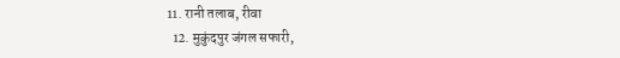11. रानी तलाब, रीवा
  12. मुकुंदपुर जंगल सफारी,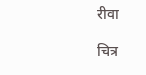रीवा

चित्र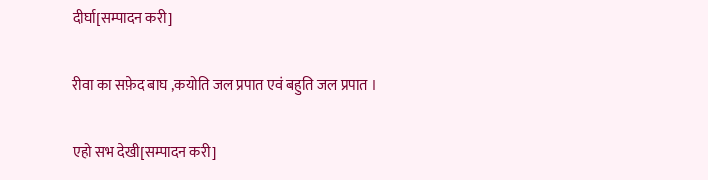दीर्घा[सम्पादन करी]

रीवा का सफ़ेद बाघ ,कयोति जल प्रपात एवं बहुति जल प्रपात ।

एहो सभ देखी[सम्पादन करी]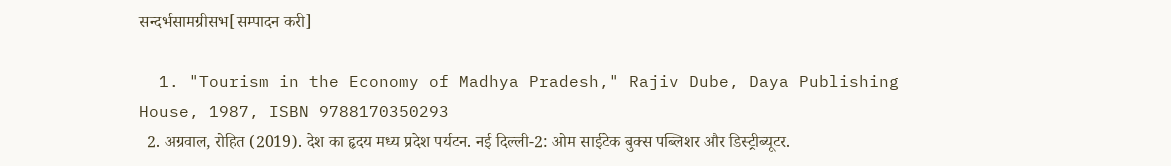सन्दर्भसामग्रीसभ[सम्पादन करी]

  1. "Tourism in the Economy of Madhya Pradesh," Rajiv Dube, Daya Publishing House, 1987, ISBN 9788170350293
  2. अग्रवाल, रोहित (2019). देश का हृदय मध्य प्रदेश पर्यटन. नई दिल्ली-2: ओम साईटेक बुक्स पब्लिशर और डिस्ट्रीब्यूटर.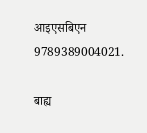आइएसबिएन 9789389004021.

बाह्य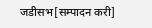जडीसभ[सम्पादन करी]